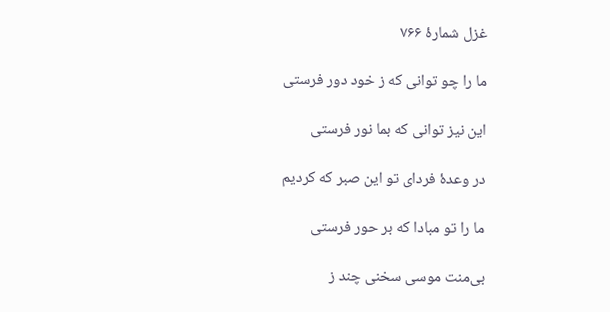غزل شمارهٔ ۷۶۶

ما را چو توانی که ز خود دور فرستی

این نیز توانی که بما نور فرستی

در وعدهٔ فردای تو این صبر که کردیم

ما را تو مبادا که بر حور فرستی

بی‌منت موسی سخنی چند ز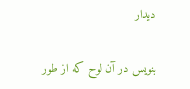دیدار

بنویس در آن لوح که از طور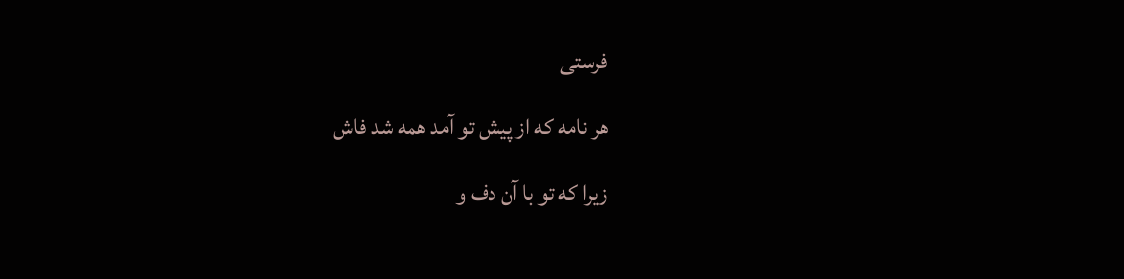فرستی

هر نامه که از پیش تو آمد همه شد فاش

زیرا که تو با آن دف و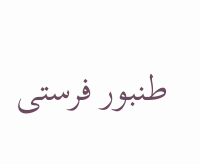طنبور فرستی